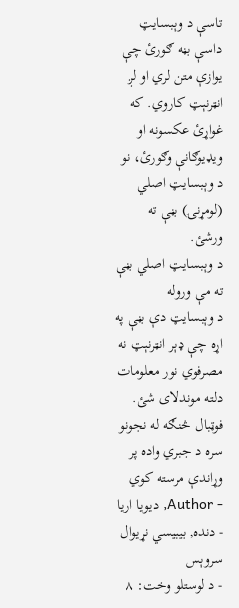تاسې د وېبسایټ داسې بڼه ګورئ چې یوازې متن لري او لږ انټرنېټ کاروي. که غواړئ عکسونه او ویډیوګانې وګورئ، نو د وېبسایټ اصلي (لومړنۍ) بڼې ته ورشئ.
د وېبسایټ اصلي بڼې ته مې وروله
د وېبسایټ دې بڼې په اړه چې ډېر انټرنېټ نه مصرفوي نور معلومات دلته موندلای شئ.
فوټبال څنګه له نجونو سره د جبري واده پر وړاندې مرسته کوي
- Author, دیویا اریا
- دنده, بيبيسي نړیوال سروېس
- د لوستلو وخت: ۸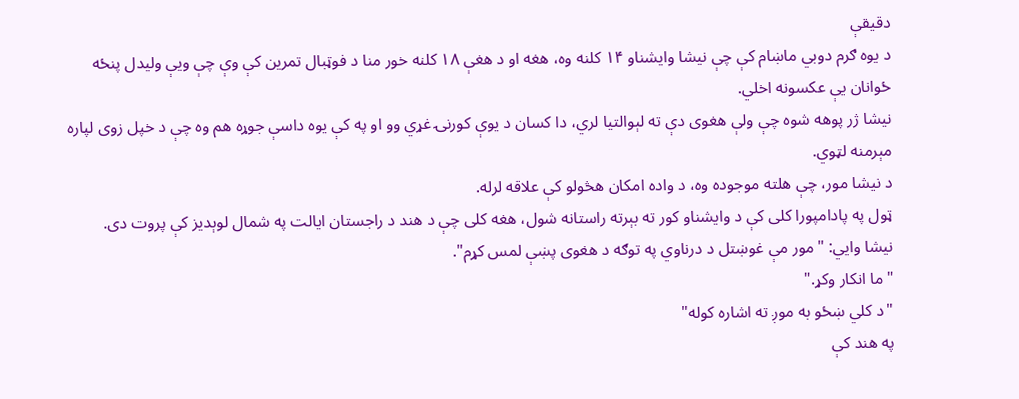دقیقې
د یوه ګرم دوبي ماښام کې چې نیشا وایشناو ۱۴ کلنه وه، هغه او د هغې ۱۸ کلنه خور منا د فوټبال تمرین کې وې چې ویې ولیدل پنځه ځوانان یې عکسونه اخلي.
نیشا ژر پوهه شوه چې ولې هغوی دې ته لېوالتیا لري، دا کسان د یوې کورنۍ غړي وو او په کې یوه داسې جوړه هم وه چې د خپل زوی لپاره مېرمنه لټوي.
د نیشا مور، چې هلته موجوده وه، د واده امکان هڅولو کې علاقه لرله.
ټول په پادامپورا کلی کې د وایشناو کور ته بېرته راستانه شول، هغه کلی چې د هند د راجستان ایالت په شمال لوېدیز کې پروت دی.
نیشا وایي: "مور مې غوښتل د درناوي په توګه د هغوی پښې لمس کړم".
"ما انکار وکړ."
"د کلي ښځو به موږ ته اشاره کوله"
په هند کې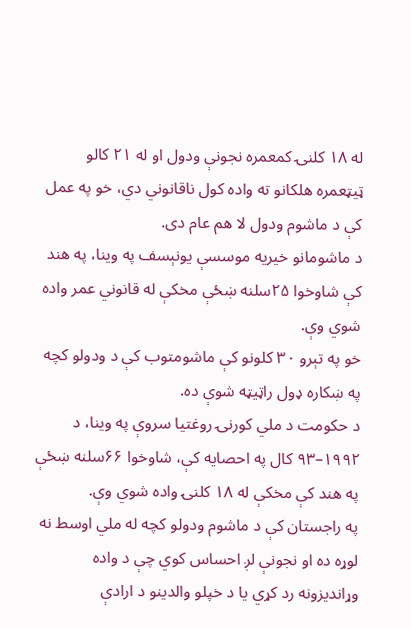له ۱۸ کلنۍ کمعمره نجونې ودول او له ۲۱ کالو ټیټعمره هلکانو ته واده کول ناقانوني دي، خو په عمل کې د ماشوم ودول لا هم عام دی.
د ماشومانو خیریه موسسې یونېسف په وینا، په هند کې شاوخوا ۲۵سلنه ښځې مخکې له قانوني عمر واده شوي وې.
خو په تېرو ۳۰ کلونو کې ماشومتوب کې د ودولو کچه په ښکاره ډول راټیټه شوې ده.
د حکومت د ملي کورنۍ روغتیا سروې په وینا، د ۱۹۹۲–۹۳ کال په احصایه کې، شاوخوا ۶۶سلنه ښځې په هند کې مخکې له ۱۸ کلنۍ واده شوي وې.
په راجستان کې د ماشوم ودولو کچه له ملي اوسط نه لوړه ده او نجونې لږ احساس کوي چې د واده وړاندیزونه رد کړي یا د خپلو والدینو د ارادې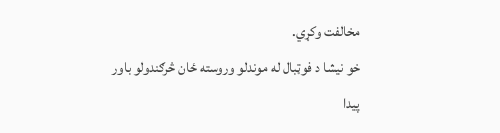مخالفت وکړي.
خو نیشا د فوټبال له موندلو وروسته ځان څرګندولو باور پیدا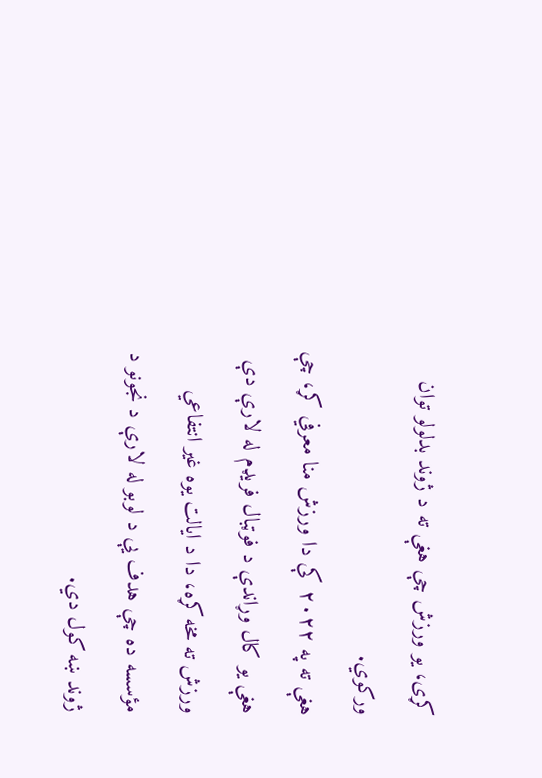کړی، یو ورزش چې هغې ته د ژوند بدلولو توان ورکوي.
هغې ته په ۲۰۲۲ کې دا ورزش منا معرفي کړ، چې هغې یو کال وړاندې د فوټبال فریډم له لارې دې ورزش ته مخه کړه، دا د ایالت یوه غیر انتفاعي مؤسسه ده چې هدف یې د لوبو له لارې د نجونو د ژوند ښه کول دي.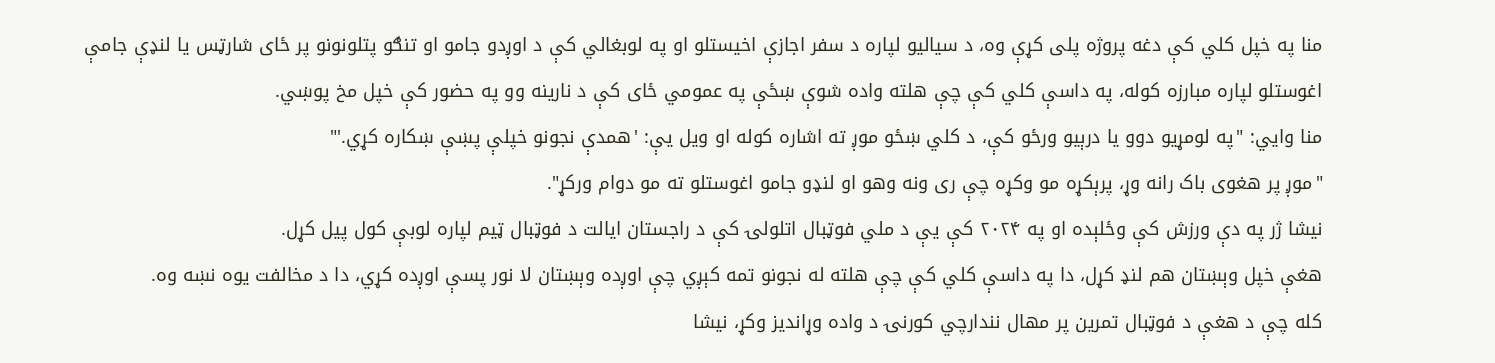منا په خپل کلي کې دغه پروژه پلی کړې وه، د سیالیو لپاره د سفر اجازې اخیستلو او په لوبغالي کې د اوږدو جامو او تنګو پتلونونو پر ځای شارټس یا لنډې جامې اغوستلو لپاره مبارزه کوله، په داسې کلي کې چې هلته واده شوې ښځې په عمومي ځای کې د نارینه وو په حضور کې خپل مخ پوښي.
منا وایي: "په لومړیو دوو یا درېیو ورځو کې، د کلي ښځو موږ ته اشاره کوله او ویل یې: 'همدې نجونو خپلې پښې ښکاره کړي.'"
"موږ پر هغوی باک رانه وړ، پرېکړه مو وکړه چې ری ونه وهو او لنډو جامو اغوستلو ته مو دوام ورکړ".
نیشا ژر په دې ورزش کې وځلېده او په ۲۰۲۴ کې یې د ملي فوټبال اتلولۍ کې د راجستان ایالت د فوټبال ټیم لپاره لوبې کول پیل کړل.
هغې خپل وېښتان هم لنډ کړل، دا په داسې کلي کې چې هلته له نجونو تمه کېږي چې اوږده وېښتان لا نور پسې اوږده کړي، دا د مخالفت یوه نښه وه.
کله چې د هغې د فوټبال تمرین پر مهال نندارچي کورنۍ د واده وړاندیز وکړ، نیشا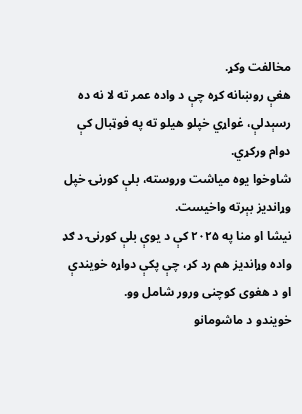مخالفت وکړ.
هغې روښانه کړه چې د واده عمر ته لا نه ده رسېدلې، غواړي خپلو هیلو ته په فوټبال کې دوام ورکړي.
شاوخوا یوه میاشت وروسته، بلې کورنۍ خپل وړاندیز بېرته واخیست.
نیشا او منا په ۲۰۲۵ کې د یوې بلې کورنۍ د ګډ واده وړاندیز هم رد کړ، چې پکې دواړه خویندې او د هغوی کوچنی ورور شامل وو.
خویندو د ماشومانو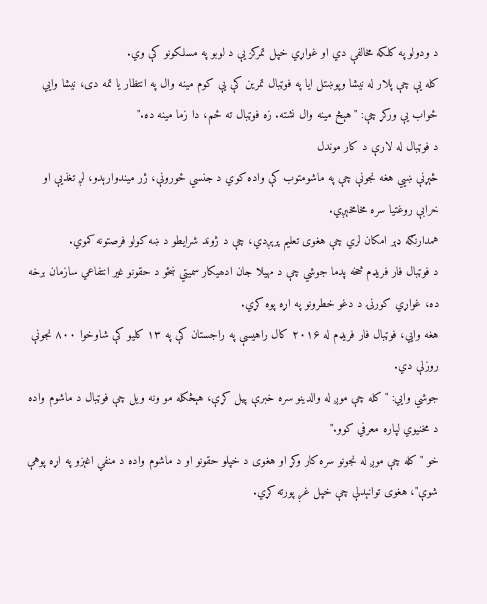د ودولو په کلکه مخالفې دي او غواړي خپل تمرکز یې د لوبو په مسلکونو کې وي.
کله یې چې پلار له نیشا وپوښتل ایا په فوټبال تمرین کې یې کوم مینه وال په انتظار یا تمه دی، نیشا وایي ځواب یې ورکړ چې: "هېڅ مینه وال نشته. زه فوټبال ته ځم، دا زما مینه ده."
د فوټبال له لارې د کار موندل
څېړنې ښيي هغه نجونې چې په ماشومتوب کې واده کوي د جنسي ځورونې، ژر میندوارېدو، لږ تغذیې او خرابې روغتیا سره مخامخېږي.
همدارنګه ډېر امکان لري چې هغوی تعلیم پرېږدي، چې د ژوند شرایطو د ښه کولو فرصتونه کموي.
د فوټبال فار فریډم څخه پدما جوشي چې د مهیلا جان ادھیکار سمیتي ښځو د حقونو غیر انتفاعي سازمان برخه ده، غواړي کورنۍ د دغو خطرونو په اړه پوه کړي.
هغه وايي، فوټبال فار فریډم له ۲۰۱۶ کال راهیسې په راجستان کې په ۱۳ کلیو کې شاوخوا ۸۰۰ نجونې روزلې دي.
جوشي وايي: "کله چې موږ له والدینو سره خبرې پیل کړې، هېڅکله مو ونه ویل چې فوټبال د ماشوم واده د مخنیوي لپاره معرفي کوو."
خو "کله چې موږ له نجونو سره کار وکړ او هغوی د خپلو حقونو او د ماشوم واده د منفي اغېزو په اړه پوهې شوې"، هغوی توانېدلې چې خپل غږ پورته کړي.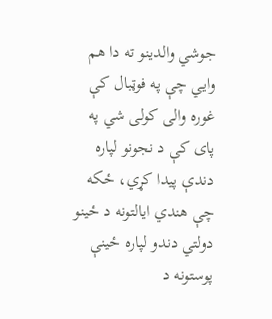جوشي والدینو ته دا هم وایي چې په فوټبال کې غوره والی کولی شي په پای کې د نجونو لپاره دندې پیدا کړي، ځکه چې هندي ایالتونه د ځینو دولتي دندو لپاره ځینې پوستونه د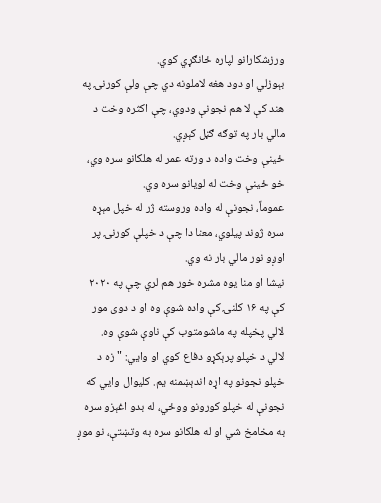ورزشکارانو لپاره ځانګړي کوي.
بېوزلي او دود هغه لاملونه دي چې ولې کورنۍ په هند کې لا هم نجونې ودوي، چې اکثره وخت د مالي بار په توګه ګڼل کېږي.
ځینې وخت واده د ورته عمر له هلکانو سره وي، خو ځینې وخت له لویانو سره وي.
عموماً، نجونې له واده وروسته ژر له خپل مېړه سره ژوند پیلوي، معنا دا چې د خپلې کورنۍ پر اوږو نور مالي بار نه وي.
نیشا او منا یوه مشره خور هم لري چې په ۲۰۲۰ کې په ۱۶ کلنۍ کې واده شوې وه او د دوی مور لالي پخپله په ماشومتوب کې ناوې شوې وه.
لالي د خپلو پرېکړو دفاع کوي او وایي: "زه د خپلو نجونو په اړه اندېښمنه یم. کليوال وایي که نجونې له خپلو کورونو ووځي، له بدو اغېزو سره به مخامخ شي او له هلکانو سره به وتښتې، نو موږ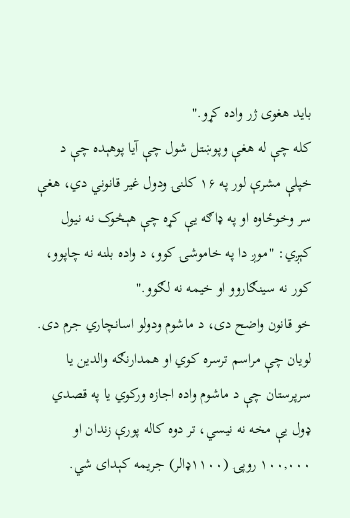باید هغوی ژر واده کړو."
کله چې له هغې وپوښتل شول چې آیا پوهېده چې د خپلې مشرې لور په ۱۶ کلنۍ ودول غیر قانوني دي، هغې سر وخوځاوه او په ډاګه یې کړه چې هېڅوک نه نیول کېږي: "موږ دا په خاموشۍ کوو، د واده بلنه نه چاپوو، کور نه سينګاروو او خیمه نه لګوو."
خو قانون واضح دی، د ماشوم ودولو اسانچاري جرم دی.
لویان چې مراسم ترسره کوي او همدارنګه والدین یا سرپرستان چې د ماشوم واده اجازه ورکوي یا په قصدي ډول یې مخه نه نیسي، تر دوه کاله پورې زندان او ۱۰۰,۰۰۰ روپۍ (۱۱۰۰ډالر) جریمه کېدای شي.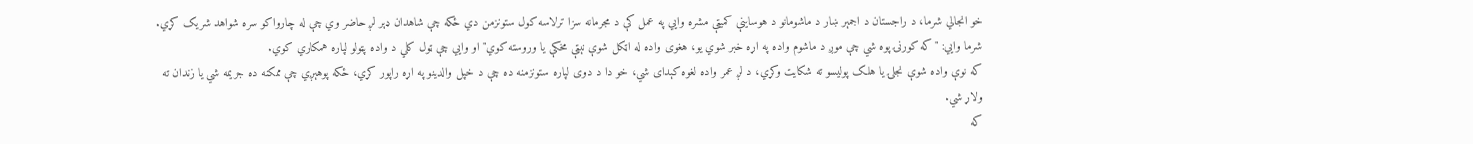خو انجالي شرما، د راجستان د اجمېر ښار د ماشومانو د هوساینې کمیټې مشره وايي په عمل کې د مجرمانه سزا ترلاسه کول ستونزمن دي ځکه چې شاهدان ډېر لږ حاضر وي چې له چارواکو سره شواهد شریک کړي.
شرما وایي: "که کورنۍ پوه شي چې موږ د ماشوم واده په اړه خبر شوي یو، هغوی واده له اټکل شوې نېټې مخکې یا وروسته کوي" او وايي چې ټول کلي د واده پټولو لپاره همکاري کوي.
که نوې واده شوې نجلۍ یا هلک پولیسو ته شکایت وکړي، د لږ عمر واده لغوه کېدای شي، خو دا د دوی لپاره ستونزمنه ده چې د خپل والدینو په اړه راپور کړي، ځکه پوهېږي چې ممکنه ده جریمه شي یا زندان ته ولاړ شي.
که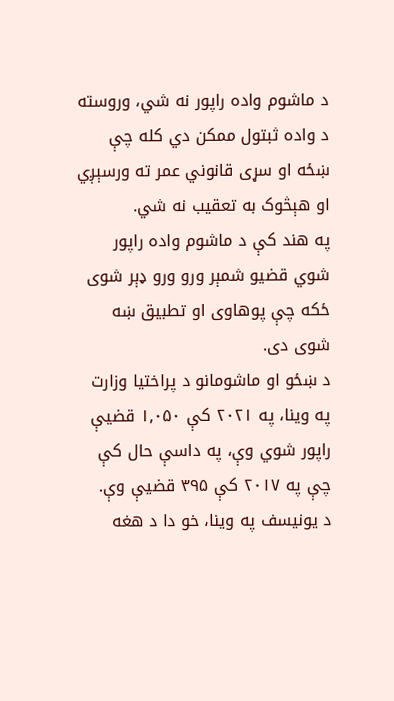د ماشوم واده راپور نه شي، وروسته د واده ثبتول ممکن دي کله چې ښځه او سړی قانوني عمر ته ورسېږي او هېڅوک به تعقیب نه شي.
په هند کې د ماشوم واده راپور شوي قضیو شمېر ورو ورو ډېر شوی ځکه چې پوهاوی او تطبیق ښه شوی دی.
د ښځو او ماشومانو د پراختیا وزارت په وینا، په ۲۰۲۱ کې ۱,۰۵۰ قضیې راپور شوي وې، په داسې حال کې چې په ۲۰۱۷ کې ۳۹۵ قضیې وې.
د یونیسف په وینا، خو دا د هغه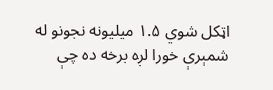اټکل شوي ۱.۵ میلیونه نجونو له شمېرې خورا لږه برخه ده چې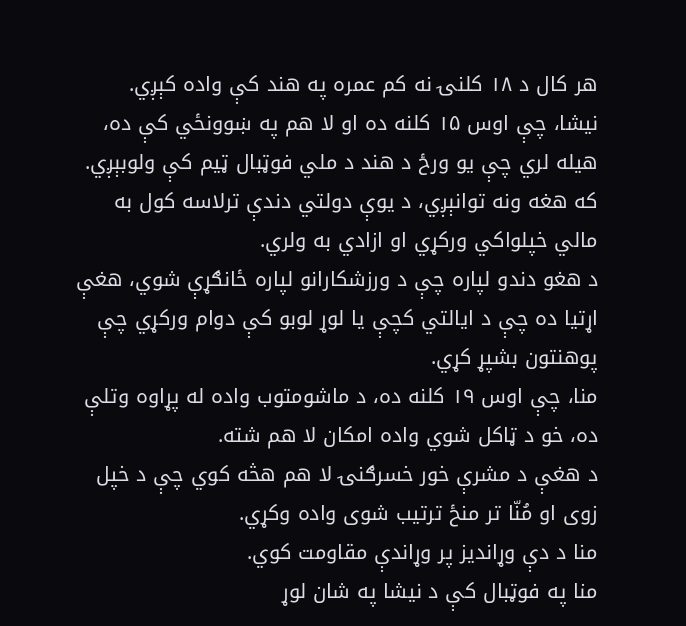هر کال د ۱۸ کلنۍ نه کم عمره په هند کې واده کېږي.
نیشا، چې اوس ۱۵ کلنه ده او لا هم په ښوونځي کې ده، هیله لري چې یو ورځ د هند د ملي فوټبال ټیم کې ولوبېږي.
که هغه ونه توانېږي، د یوې دولتي دندې ترلاسه کول به مالي خپلواکي ورکړي او ازادي به ولري.
د هغو دندو لپاره چې د ورزشکارانو لپاره ځانګړې شوي، هغې اړتیا ده چې د ایالتي کچې یا لوړ لوبو کې دوام ورکړي چې پوهنتون بشپړ کړي.
منا، چې اوس ۱۹ کلنه ده، د ماشومتوب واده له پړاوه وتلې ده، خو د ټاکل شوي واده امکان لا هم شته.
د هغې د مشرې خور خسرګنۍ لا هم هڅه کوي چې د خپل زوی او مُنّا تر منځ ترتیب شوی واده وکړي.
منا د دې وړاندیز پر وړاندې مقاومت کوي.
منا په فوټبال کې د نیشا په شان لوړ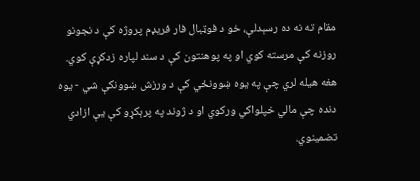مقام ته نه ده رسېدلې، خو د فوټبال فار فریډم پروژه کې د نجونو روزنه کې مرسته کوي او په پوهنتون کې د سند لپاره زدکړې کوي.
هغه هیله لري چې په یوه ښوونځي کې د ورزش ښوونکې شي - یوه دنده چې مالي خپلواکي ورکوي او د ژوند په پرېکړو کې یې ازادي تضمینوي.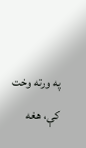په ورته وخت کې، هغه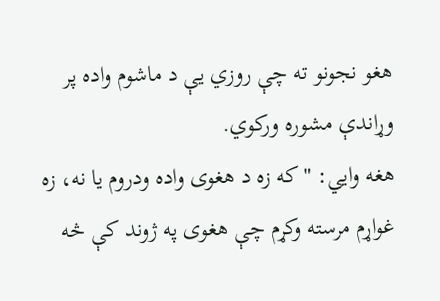هغو نجونو ته چې روزي یې د ماشوم واده پر وړاندې مشوره ورکوي.
هغه وایي: "که زه د هغوی واده ودروم یا نه، زه غواړم مرسته وکړم چې هغوی په ژوند کې څه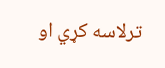ترلاسه کړي او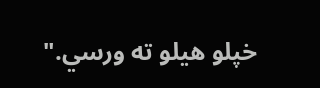خپلو هیلو ته ورسي."